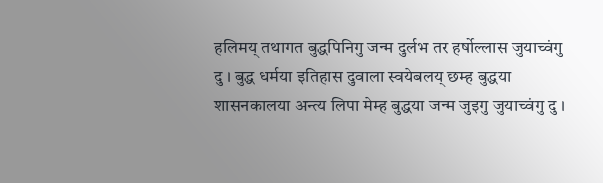हलिमय् तथागत बुद्धपिनिगु जन्म दुर्लभ तर हर्षोल्लास जुयाच्वंगु दु । बुद्ध धर्मया इतिहास दुवाला स्वयेबलय् छम्ह बुद्धया शासनकालया अन्त्य लिपा मेम्ह बुद्धया जन्म जुइगु जुयाच्वंगु दु ।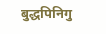बुद्धपिनिगु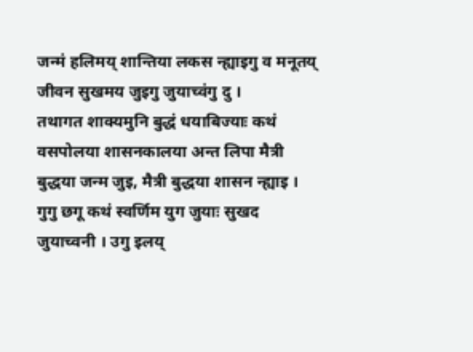जन्मं हलिमय् शान्तिया लकस न्ह्याइगु व मनूतय् जीवन सुखमय जुइगु जुयाच्वंगु दु ।
तथागत शाक्यमुनि बुद्धं धयाबिज्याः कथं वसपोलया शासनकालया अन्त लिपा मैत्री बुद्धया जन्म जुइ, मैत्री बुद्धया शासन न्ह्याइ । गुगु छगू कथं स्वर्णिम युग जुयाः सुखद जुयाच्वनी । उगु इलय्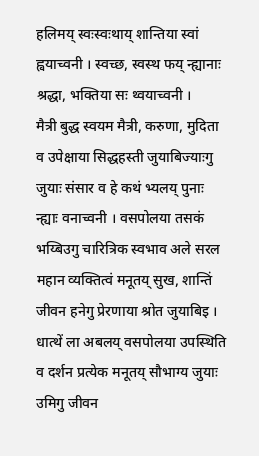हलिमय् स्वःस्वःथाय् शान्तिया स्वां ह्वयाच्वनी । स्वच्छ, स्वस्थ फय् न्ह्यानाः श्रद्धा, भक्तिया सः थ्वयाच्वनी ।
मैत्री बुद्ध स्वयम मैत्री, करुणा, मुदिता व उपेक्षाया सिद्धहस्ती जुयाबिज्याःगु जुयाः संसार व हे कथं भ्यलय् पुनाः न्ह्याः वनाच्वनी । वसपोलया तसकं भय्बिउगु चारित्रिक स्वभाव अले सरल महान व्यक्तित्वं मनूतय् सुख, शान्तिं जीवन हनेगु प्रेरणाया श्रोत जुयाबिइ । धात्थें ला अबलय् वसपोलया उपस्थिति व दर्शन प्रत्येक मनूतय् सौभाग्य जुयाः उमिगु जीवन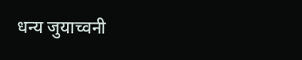धन्य जुयाच्वनी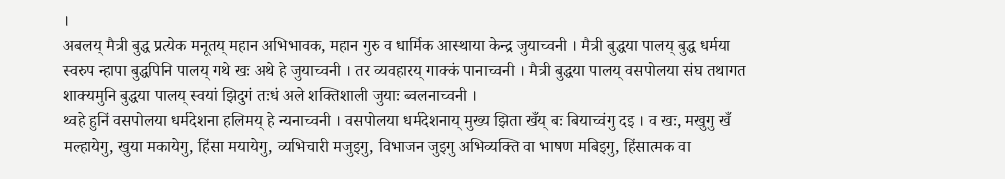।
अबलय् मैत्री बुद्ध प्रत्येक मनूतय् महान अभिभावक, महान गुरु व धार्मिक आस्थाया केन्द्र जुयाच्वनी । मैत्री बुद्धया पालय् बुद्ध धर्मया स्वरुप न्हापा बुद्धपिनि पालय् गथे खः अथे हे जुयाच्वनी । तर व्यवहारय् गाक्कं पानाच्वनी । मैत्री बुद्धया पालय् वसपोलया संघ तथागत शाक्यमुनि बुद्धया पालय् स्वयां झिदुगं तःधं अले शक्तिशाली जुयाः ब्वलनाच्वनी ।
थ्वहे हुनिं वसपोलया धर्मदेशना हलिमय् हे न्यनाच्वनी । वसपोलया धर्मदेशनाय् मुख्य झिता खँय् बः बियाच्वंगु दइ । व खः, मखुगु खँ मल्हायेगु, खुया मकायेगु, हिंसा मयायेगु, व्यभिचारी मजुइगु, विभाजन जुइगु अभिव्यक्ति वा भाषण मबिइगु, हिंसात्मक वा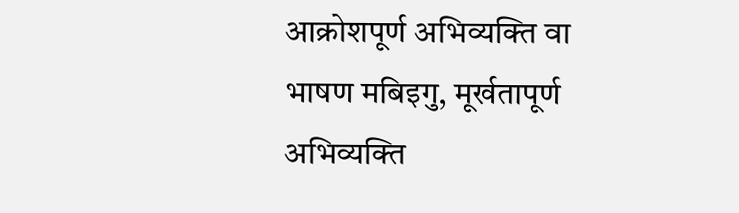आक्रोशपूर्ण अभिव्यक्ति वा भाषण मबिइगु, मूर्खतापूर्ण अभिव्यक्ति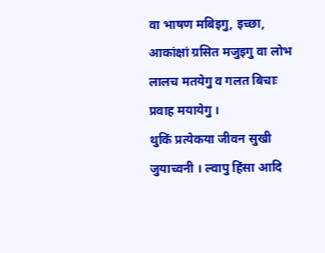वा भाषण मबिइगु, इच्छा, आकांक्षां ग्रसित मजुइगु वा लोभ लालच मतयेगु व गलत बिचाः प्रवाह मयायेगु ।
थुकिं प्रत्येकया जीवन सुखी जुयाच्वनी । ल्वापु हिंसा आदि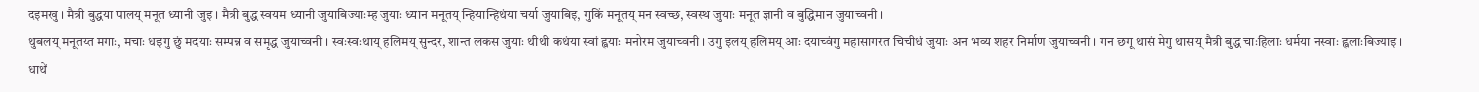दइमखु । मैत्री बुद्धया पालय् मनूत ध्यानी जुइ । मैत्री बुद्ध स्वयम ध्यानी जुयाबिज्याःम्ह जुयाः ध्यान मनूतय् न्हियान्हिथंया चर्या जुयाबिइ, गुकिं मनूतय् मन स्वच्छ, स्वस्थ जुयाः मनूत ज्ञानी व बुद्धिमान जुयाच्वनी ।
थुबलय् मनूतय्त मगाः, मचाः धइगु छुं मदयाः सम्पन्न व समृद्ध जुयाच्वनी । स्वःस्वःथाय् हलिमय् सुन्दर, शान्त लकस जुयाः थीथी कथंया स्वां ह्वयाः मनोरम जुयाच्वनी । उगु इलय् हलिमय् आः दयाच्वंगु महासागरत चिचीधं जुयाः अन भव्य शहर निर्माण जुयाच्वनी । गन छगू थासं मेगु थासय् मैत्री बुद्ध चाःहिलाः धर्मया नस्वाः ह्वलाःबिज्याइ ।
धाथें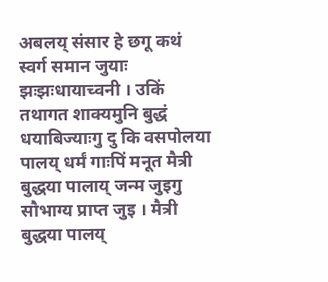अबलय् संसार हे छगू कथं स्वर्ग समान जुयाः झःझःधायाच्वनी । उकिं तथागत शाक्यमुनि बुद्धं धयाबिज्याःगु दु कि वसपोलया पालय् धर्मं गाःपिं मनूत मैत्री बुद्धया पालाय् जन्म जुइगु सौभाग्य प्राप्त जुइ । मैत्री बुद्धया पालय्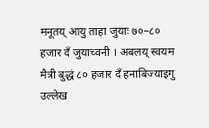मनूतय् आयु ताहा जुयाः ७०–८० हजार दँ जुयाच्वनी । अबलय् स्वयम मैत्री बुद्धं ८० हजार दँ हनाबिज्याइगु उल्लेख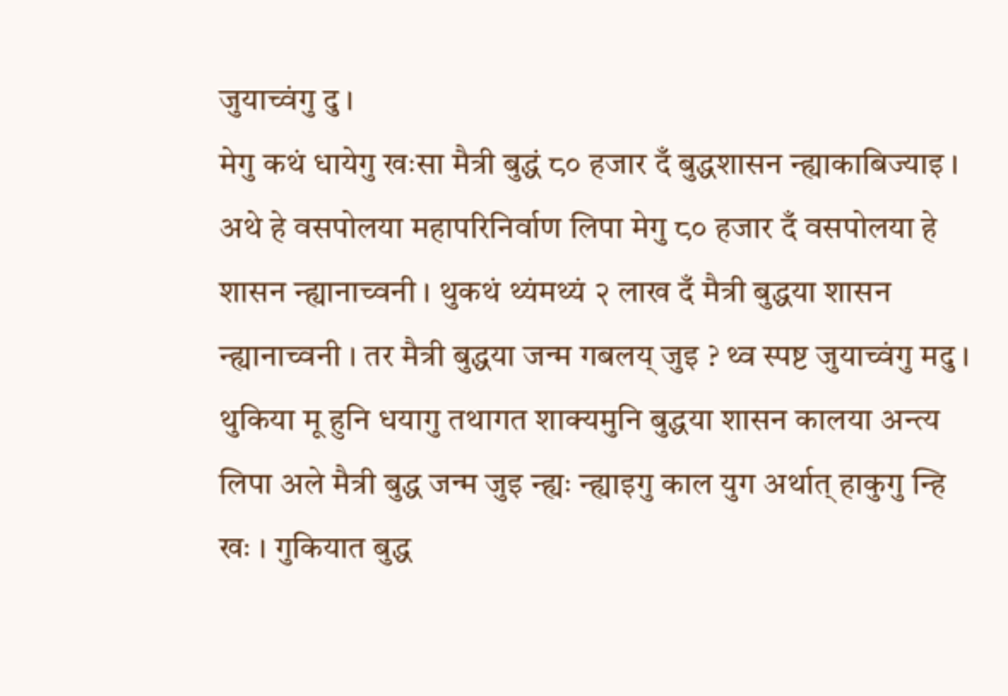जुयाच्वंगु दु ।
मेगु कथं धायेगु खःसा मैत्री बुद्धं ८० हजार दँ बुद्धशासन न्ह्याकाबिज्याइ । अथे हे वसपोलया महापरिनिर्वाण लिपा मेगु ८० हजार दँ वसपोलया हे शासन न्ह्यानाच्वनी । थुकथं थ्यंमथ्यं २ लाख दँ मैत्री बुद्धया शासन न्ह्यानाच्वनी । तर मैत्री बुद्धया जन्म गबलय् जुइ ? थ्व स्पष्ट जुयाच्वंगु मदु ।
थुकिया मू हुनि धयागु तथागत शाक्यमुनि बुद्धया शासन कालया अन्त्य लिपा अले मैत्री बुद्ध जन्म जुइ न्ह्यः न्ह्याइगु काल युग अर्थात् हाकुगु न्हि खः । गुकियात बुद्ध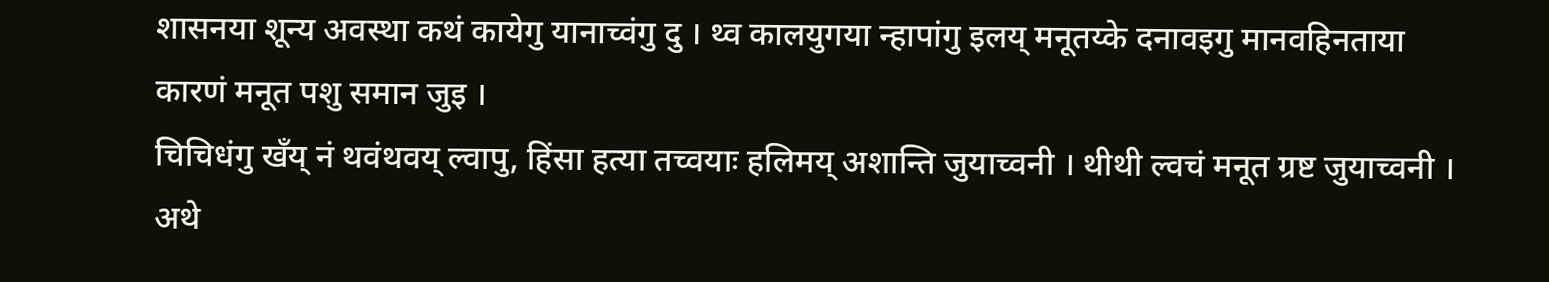शासनया शून्य अवस्था कथं कायेगु यानाच्वंगु दु । थ्व कालयुगया न्हापांगु इलय् मनूतय्के दनावइगु मानवहिनताया कारणं मनूत पशु समान जुइ ।
चिचिधंगु खँय् नं थवंथवय् ल्वापु, हिंसा हत्या तच्वयाः हलिमय् अशान्ति जुयाच्वनी । थीथी ल्वचं मनूत ग्रष्ट जुयाच्वनी । अथे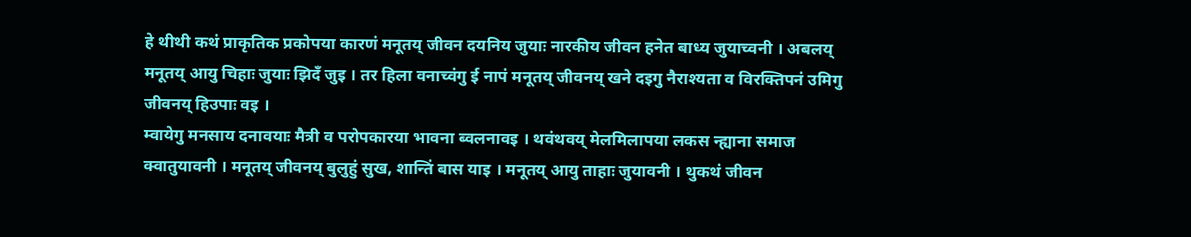हे थीथी कथं प्राकृतिक प्रकोपया कारणं मनूतय् जीवन दयनिय जुयाः नारकीय जीवन हनेत बाध्य जुयाच्वनी । अबलय् मनूतय् आयु चिहाः जुयाः झिदँ जुइ । तर हिला वनाच्वंगु ई नापं मनूतय् जीवनय् खने दइगु नैराश्यता व विरक्तिपनं उमिगु जीवनय् हिउपाः वइ ।
म्वायेगु मनसाय दनावयाः मैत्री व परोपकारया भावना ब्वलनावइ । थवंथवय् मेलमिलापया लकस न्ह्याना समाज क्वातुयावनी । मनूतय् जीवनय् बुलुहुं सुख, शान्तिं बास याइ । मनूतय् आयु ताहाः जुयावनी । थुकथं जीवन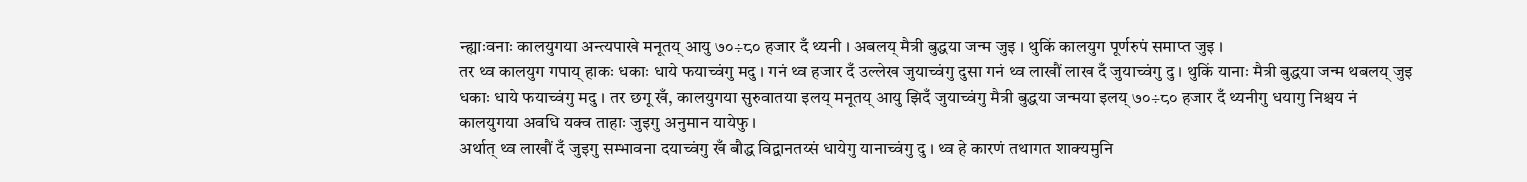न्ह्याःवनाः कालयुगया अन्त्यपाखे मनूतय् आयु ७०÷८० हजार दँ थ्यनी । अबलय् मैत्री बुद्धया जन्म जुइ । थुकिं कालयुग पूर्णरुपं समाप्त जुइ ।
तर थ्व कालयुग गपाय् हाकः धकाः धाये फयाच्वंगु मदु । गनं थ्व हजार दँ उल्लेख जुयाच्वंगु दुसा गनं थ्व लाखौं लाख दँ जुयाच्वंगु दु । थुकिं यानाः मैत्री बुद्धया जन्म थबलय् जुइ धकाः धाये फयाच्वंगु मदु । तर छगू खँ, कालयुगया सुरुवातया इलय् मनूतय् आयु झिदँ जुयाच्वंगु मैत्री बुद्धया जन्मया इलय् ७०÷८० हजार दँ थ्यनीगु धयागु निश्चय नं कालयुगया अवधि यक्व ताहाः जुइगु अनुमान यायेफु ।
अर्थात् थ्व लाखौं दँ जुइगु सम्भावना दयाच्वंगु खँ बौद्ध विद्वानतय्सं धायेगु यानाच्वंगु दु । थ्व हे कारणं तथागत शाक्यमुनि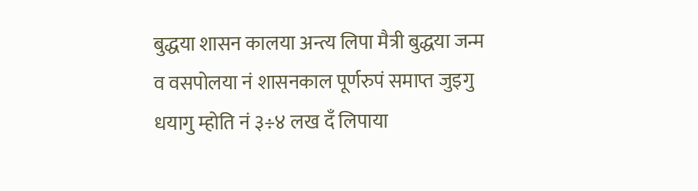बुद्धया शासन कालया अन्त्य लिपा मैत्री बुद्धया जन्म व वसपोलया नं शासनकाल पूर्णरुपं समाप्त जुइगु धयागु म्होति नं ३÷४ लख दँ लिपाया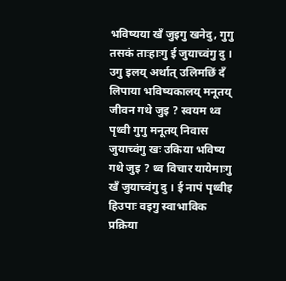भविष्यया खँ जुइगु खनेदु, गुगु तसकं ताःहाःगु ई जुयाच्वंगु दु ।
उगु इलय् अर्थात् उलिमछिं दँ लिपाया भविष्यकालय् मनूतय् जीवन गथे जुइ ? स्वयम थ्व पृथ्वी गुगु मनूतय् निवास जुयाच्वंगु खः उकिया भविष्य गथे जुइ ? थ्व विचार यायेमाःगु खँ जुयाच्वंगु दु । ई नापं पृथ्वीइ हिउपाः वइगु स्वाभाविक प्रक्रिया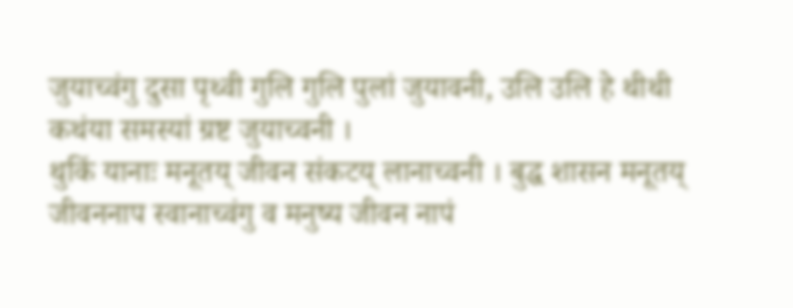जुयाच्वंगु दुसा पृथ्वी गुलि गुलि पुलां जुयावनी, उलि उलि हे थीथी कथंया समस्यां ग्रष्ट जुयाच्वनी ।
थुकिं यानाः मनूतय् जीवन संकटय् लानाच्वनी । बुद्ध शासन मनूतय् जीवननाप स्वानाच्वंगु व मनुष्य जीवन नापं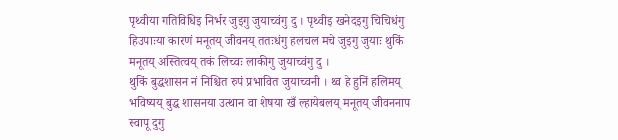पृथ्वीया गतिविधिइ निर्भर जुइगु जुयाच्वंगु दु । पृथ्वीइ खनेदइगु चिचिधंगु हिउपाःया कारणं मनूतय् जीवनय् ततःधंगु हलचल मचे जुइगु जुयाः थुकिं मनूतय् अस्तित्वय् तकं लिच्वः लाकीगु जुयाच्वंगु दु ।
थुकिं बुद्धशासन नं निश्चित रुपं प्रभावित जुयाच्वनी । थ्व हे हुनिं हलिमय् भविष्यय् बुद्ध शासनया उत्थान वा शेषया खँ ल्हायेबलय् मनूतय् जीवननाप स्वापू दुगु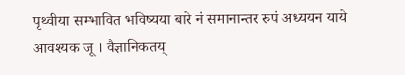पृथ्वीया सम्भावित भविष्यया बारे नं समानान्तर रुपं अध्ययन याये आवश्यक जू । वैज्ञानिकतय्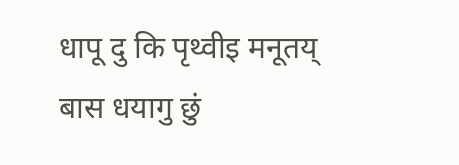धापू दु कि पृथ्वीइ मनूतय् बास धयागु छुं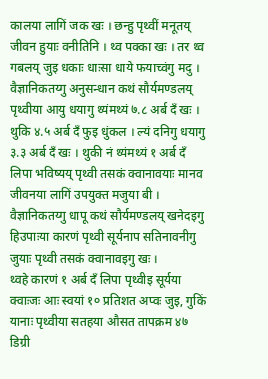कालया लागिं जक खः । छन्हु पृथ्वीं मनूतय् जीवन हुयाः वनीतिनि । थ्व पक्का खः । तर थ्व गबलय् जुइ धकाः धाःसा धाये फयाच्वंगु मदु ।
वैज्ञानिकतय्गु अनुसन्धान कथं सौर्यमण्डलय् पृथ्वीया आयु धयागु थ्यंमथ्यं ७.८ अर्ब दँ खः । थुकि ४.५ अर्ब दँ फुइ धुंकल । ल्यं दनिगु धयागु ३.३ अर्ब दँ खः । थुकी नं थ्यंमथ्यं १ अर्ब दँ लिपा भविष्यय् पृथ्वी तसकं क्वानावयाः मानव जीवनया लागिं उपयुक्त मजुया बी । वैज्ञानिकतय्गु धापू कथं सौर्यमण्डलय् खनेदइगु हिउपाःया कारणं पृथ्वी सूर्यनाप सतिनावनीगु जुयाः पृथ्वी तसकं क्वानावइगु खः ।
थ्वहे कारणं १ अर्ब दँ लिपा पृथ्वीइ सूर्यया क्वाःजः आः स्वयां १० प्रतिशत अप्वः जुइ, गुकिं यानाः पृथ्वीया सतहया औसत तापक्रम ४७ डिग्री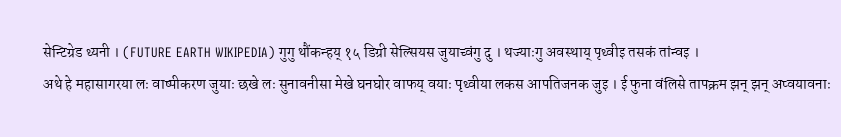सेन्टिग्रेड थ्यनी । (FUTURE EARTH WIKIPEDIA) गुगु थौंकन्हय् १५ डिग्री सेल्सियस जुयाच्वंगु दु । थज्याःगु अवस्थाय् पृथ्वीइ तसकं तांन्वइ ।
अथे हे महासागरया लः वाष्पीकरण जुयाः छखे लः सुनावनीसा मेखे घनघोर वाफय् वयाः पृथ्वीया लकस आपतिजनक जुइ । ई फुना वंलिसे तापक्रम झन् झन् अप्वयावनाः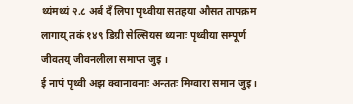थ्यंमथ्यं २.८ अर्ब दँ लिपा पृथ्वीया सतहया औसत तापक्रम लागाय् तकं १४९ डिग्री सेल्सियस थ्यनाः पृथ्वीया सम्पूर्ण जीवतय् जीवनलीला समाप्त जुइ ।
ई नापं पृथ्वी अझ क्वानावनाः अन्ततः मिग्वारा समान जुइ ।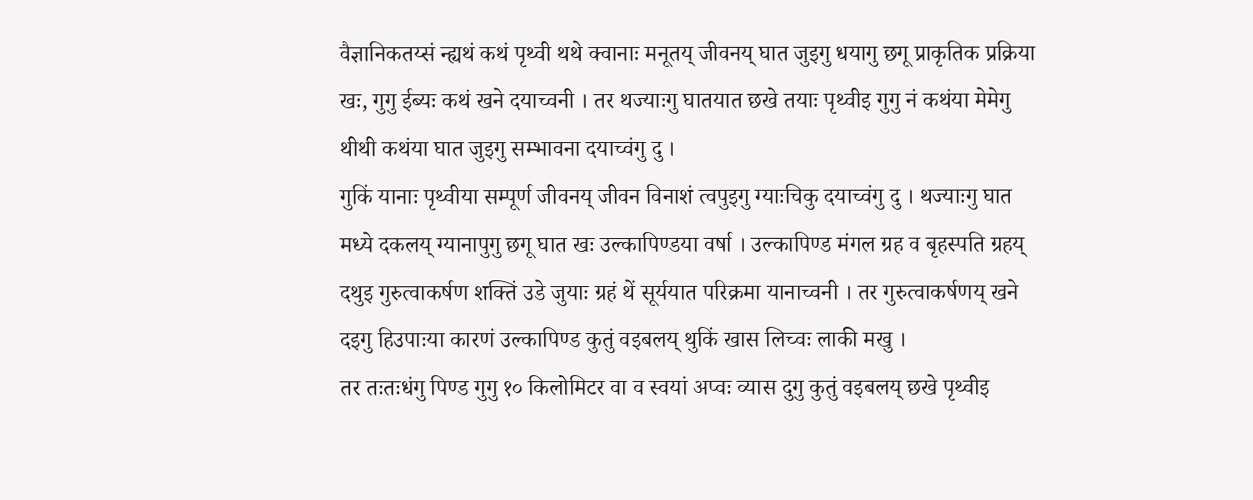वैज्ञानिकतय्सं न्ह्यथं कथं पृथ्वी थथे क्वानाः मनूतय् जीवनय् घात जुइगु धयागु छगू प्राकृतिक प्रक्रिया खः, गुगु ईब्यः कथं खने दयाच्वनी । तर थज्याःगु घातयात छखे तयाः पृथ्वीइ गुगु नं कथंया मेमेगु थीथी कथंया घात जुइगु सम्भावना दयाच्वंगु दु ।
गुकिं यानाः पृथ्वीया सम्पूर्ण जीवनय् जीवन विनाशं त्वपुइगु ग्याःचिकु दयाच्वंगु दु । थज्याःगु घात मध्ये दकलय् ग्यानापुगु छगू घात खः उल्कापिण्डया वर्षा । उल्कापिण्ड मंगल ग्रह व बृहस्पति ग्रहय् दथुइ गुरुत्वाकर्षण शक्तिं उडे जुयाः ग्रहं थें सूर्ययात परिक्रमा यानाच्वनी । तर गुरुत्वाकर्षणय् खने दइगु हिउपाःया कारणं उल्कापिण्ड कुतुं वइबलय् थुकिं खास लिच्वः लाकी मखु ।
तर तःतःधंगु पिण्ड गुगु १० किलोमिटर वा व स्वयां अप्वः व्यास दुगु कुतुं वइबलय् छखे पृथ्वीइ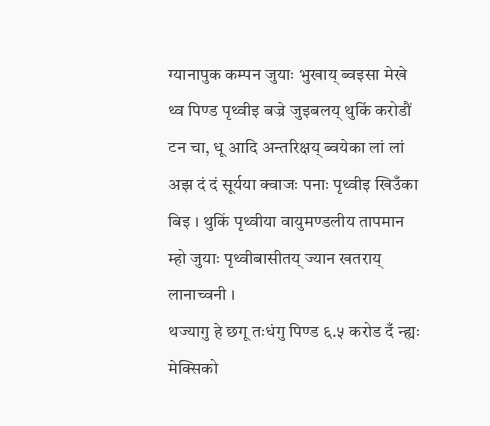ग्यानापुक कम्पन जुयाः भुखाय् ब्वइसा मेखे थ्व पिण्ड पृथ्वीइ बज्रे जुइबलय् थुकिं करोडौं टन चा, धू आदि अन्तरिक्षय् ब्वयेका लां लां अझ दं दं सूर्यया क्वाजः पनाः पृथ्वीइ खिउँका बिइ । थुकिं पृथ्वीया वायुमण्डलीय तापमान म्हो जुयाः पृथ्वीबासीतय् ज्यान खतराय् लानाच्वनी ।
थज्यागु हे छगू तःधंगु पिण्ड ६.५ करोड दँ न्ह्यः मेक्सिको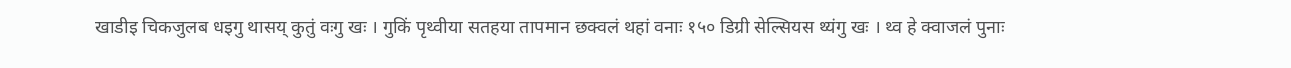खाडीइ चिकजुलब धइगु थासय् कुतुं वःगु खः । गुकिं पृथ्वीया सतहया तापमान छक्वलं थहां वनाः १५० डिग्री सेल्सियस थ्यंगु खः । थ्व हे क्वाजलं पुनाः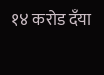१४ करोड दँया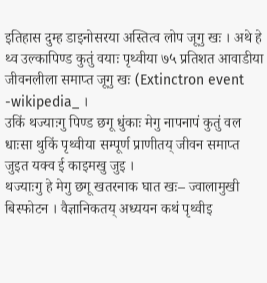इतिहास दुम्ह डाइनोसरया अस्तित्व लोप जूगु खः । अथे हे थ्व उल्कापिण्ड कुतुं वयाः पृथ्वीया ७५ प्रतिशत आवाडीया जीवनलीला समाप्त जूगु खः (Extinctron event -wikipedia_ ।
उकिं थज्याःगु पिण्ड छगू धुंकाः मेगु नापनापं कुतुं वल धाःसा थुकिं पृथ्वीया सम्पूर्ण प्राणीतय् जीवन समाप्त जुइत यक्व ई काइमखु जुइ ।
थज्याःगु हे मेगु छगू खतरनाक घात खः– ज्वालामुखी बिस्फोटन । वैज्ञानिकतय् अध्ययन कथं पृथ्वीइ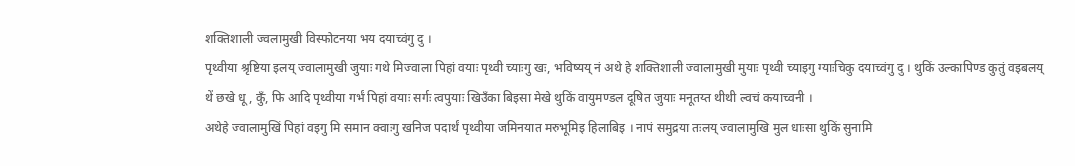शक्तिशाली ज्वलामुखी विस्फोटनया भय दयाच्वंगु दु ।
पृथ्वीया श्रृष्टिया इलय् ज्वालामुखी जुयाः गथे मिज्वाला पिहां वयाः पृथ्वी च्याःगु खः, भविष्यय् नं अथे हे शक्तिशाली ज्वालामुखी मुयाः पृथ्वी च्याइगु ग्याःचिकु दयाच्वंगु दु । थुकिं उल्कापिण्ड कुतुं वइबलय् थें छखे धू, कुँ, फि आदि पृथ्वीया गर्भं पिहां वयाः सर्गः त्वपुयाः खिउँका बिइसा मेखे थुकिं वायुमण्डल दूषित जुयाः मनूतय्त थीथी ल्वचं कयाच्वनी ।
अथेहे ज्वालामुखिं पिहां वइगु मि समान क्वाःगु खनिज पदार्थं पृथ्वीया जमिनयात मरुभूमिइ हिलाबिइ । नापं समुद्रया तःलय् ज्वालामुखि मुल धाःसा थुकिं सुनामि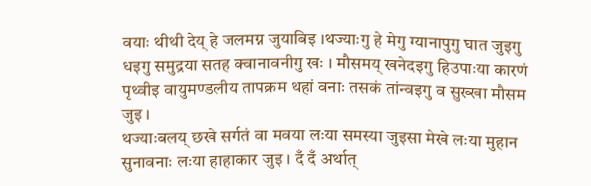वयाः थीथी देय् हे जलमग्न जुयाबिइ ।थज्याःगु हे मेगु ग्यानापुगु घात जुइगु धइगु समुद्रया सतह क्वानावनीगु खः । मौसमय् खनेदइगु हिउपाःया कारणं पृथ्वीइ वायुमण्डलीय तापक्रम थहां वनाः तसकं तांन्वइगु व सुख्खा मौसम जुइ ।
थज्याःबलय् छखे सर्गतं वा मवया लःया समस्या जुइसा मेखे लःया मुहान सुनावनाः लःया हाहाकार जुइ । दँ दँ अर्थात्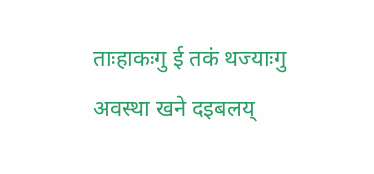ताःहाकःगु ई तकं थज्याःगु अवस्था खने दइबलय्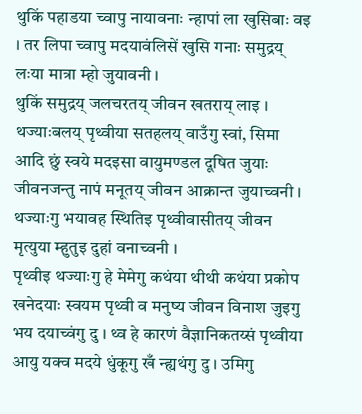थुकिं पहाडया च्वापु नायावनाः न्हापां ला खुसिबाः वइ । तर लिपा च्वापु मदयावंलिसें खुसि गनाः समुद्रय् लःया मात्रा म्हो जुयावनी ।
थुकिं समुद्रय् जलचरतय् जीवन खतराय् लाइ । थज्याःबलय् पृथ्वीया सतहलय् वाउँगु स्वां, सिमा आदि छुं स्वये मदइसा वायुमण्डल दूषित जुयाः जीवनजन्तु नापं मनूतय् जीवन आक्रान्त जुयाच्वनी । थज्याःगु भयावह स्थितिइ पृथ्वीवासीतय् जीवन मृत्युया म्हुतुइ दुहां वनाच्वनी ।
पृथ्वीइ थज्याःगु हे मेमेगु कथंया थीथी कथंया प्रकोप खनेदयाः स्वयम पृथ्वी व मनुष्य जीवन विनाश जुइगु भय दयाच्वंगु दु । थ्व हे कारणं वैज्ञानिकतय्सं पृथ्वीया आयु यक्व मदये धुंकूगु खँ न्ह्यथंगु दु । उमिगु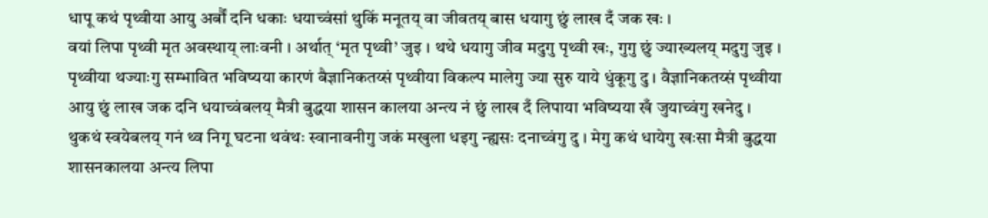धापू कथं पृथ्वीया आयु अर्बौं दनि धकाः धयाच्वंसां थुकिं मनूतय् वा जीवतय् बास धयागु छुं लाख दँ जक खः ।
वयां लिपा पृथ्वी मृत अवस्थाय् लाःवनी । अर्थात् ‘मृत पृथ्वी’ जुइ । थथे धयागु जीव मदुगु पृथ्वी खः, गुगु छुं ज्याख्यलय् मदुगु जुइ । पृथ्वीया थज्याःगु सम्भावित भविष्यया कारणं बैज्ञानिकतय्सं पृथ्वीया विकल्प मालेगु ज्या सुरु याये धुंकूगु दु । वैज्ञानिकतय्सं पृथ्वीया आयु छुं लाख जक दनि धयाच्वंबलय् मैत्री बुद्धया शासन कालया अन्त्य नं छुं लाख दँ लिपाया भविष्यया खँ जुयाच्वंगु खनेदु ।
थुकथं स्वयेबलय् गनं थ्व निगू घटना थवंथः स्वानावनीगु जकं मखुला धइगु न्ह्यसः दनाच्वंगु दु । मेगु कथं धायेगु खःसा मैत्री बुद्धया शासनकालया अन्त्य लिपा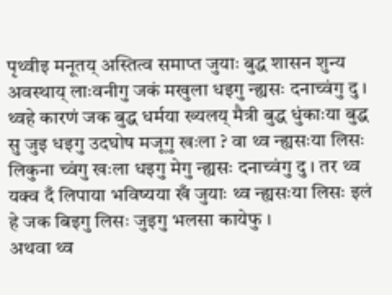पृथ्वीइ मनूतय् अस्तित्व समाप्त जुयाः बुद्ध शासन शुन्य अवस्थाय् लाःवनीगु जकं मखुला धइगु न्ह्यसः दनाच्वंगु दु ।
थ्वहे कारणं जक बुद्ध धर्मया ख्यलय् मैत्री बुद्ध धुंकाःया बुद्ध सु जुइ धइगु उदघोष मजूगु खःला ? वा थ्व न्ह्यसःया लिसः लिकुना च्वंगु खःला धइगु मेगु न्ह्यसः दनाच्वंगु दु । तर थ्व यक्व दँ लिपाया भविष्यया खँ जुयाः थ्व न्ह्यसःया लिसः इलं हे जक बिइगु लिसः जुइगु भलसा कायेफु ।
अथवा थ्व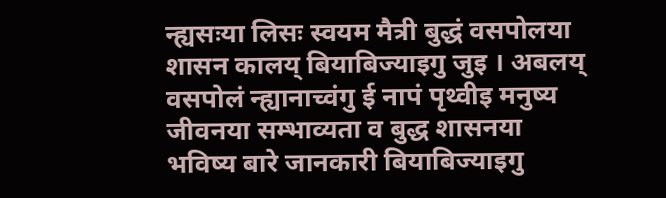न्ह्यसःया लिसः स्वयम मैत्री बुद्धं वसपोलया शासन कालय् बियाबिज्याइगु जुइ । अबलय् वसपोलं न्ह्यानाच्वंगु ई नापं पृथ्वीइ मनुष्य जीवनया सम्भाव्यता व बुद्ध शासनया भविष्य बारे जानकारी बियाबिज्याइगु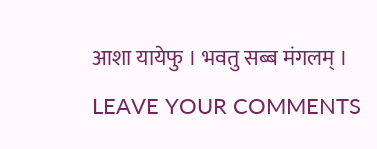आशा यायेफु । भवतु सब्ब मंगलम् ।
LEAVE YOUR COMMENTS